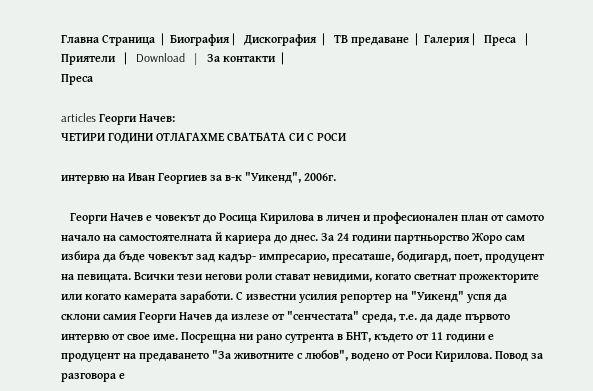Главна Страница  |  Биография |   Дискография  |   ТВ предаване  |  Галерия |   Преса   |  Приятели   |   Download   |   За контакти  |
Преса

articles Георги Начев:
ЧЕТИРИ ГОДИНИ ОТЛАГАХМЕ СВАТБАТА СИ С РОСИ

интервю на Иван Георгиев за в-к "Уикенд", 2006г.

   Георги Начев е човекът до Росица Кирилова в личен и професионален план от самото начало на самостоятелната й кариера до днес. За 24 години партньорство Жоро сам избира да бъде човекът зад кадър- импресарио, пресаташе, бодигард, поет, продуцент на певицата. Всички тези негови роли стават невидими, когато светнат прожекторите или когато камерата заработи. С известни усилия репортер на "Уикенд" успя да склони самия Георги Начев да излезе от "сенчестата" среда, т.е. да даде първото интервю от свое име. Посрещна ни рано сутрента в БНТ, където от 11 години е продуцент на предаването "За животните с любов", водено от Роси Кирилова. Повод за разговора е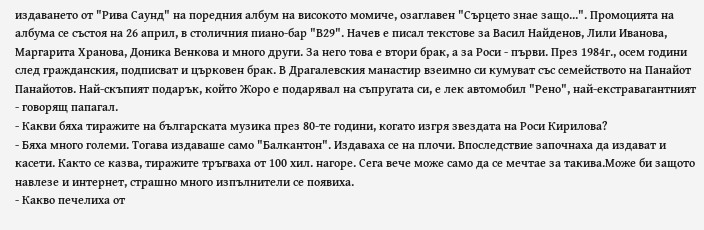издаването от "Рива Саунд" на поредния албум на високото момиче, озаглавен "Сърцето знае защо...". Промоцията на албума се състоя на 26 април, в столичния пиано-бар "В29". Начев е писал текстове за Васил Найденов, Лили Иванова, Маргарита Хранова, Доника Венкова и много други. За него това е втори брак, а за Роси - първи. През 1984г., осем години след гражданския, подписват и църковен брак. В Драгалевския манастир взеимно си кумуват със семейството на Панайот Панайотов. Най-скъпият подарък, който Жоро е подарявал на съпругата си, е лек автомобил "Рено", най-екстравагантният - говорящ папагал.
- Какви бяха тиражите на българската музика през 80-те години, когато изгря звездата на Роси Кирилова?
- Бяха много големи. Тогава издаваше само "Балкантон". Издаваха се на плочи. Впоследствие започнаха да издават и касети. Както се казва, тиражите тръгваха от 100 хил. нагоре. Сега вече може само да се мечтае за такива.Може би защото навлезе и интернет, страшно много изпълнители се появиха.
- Какво печелиха от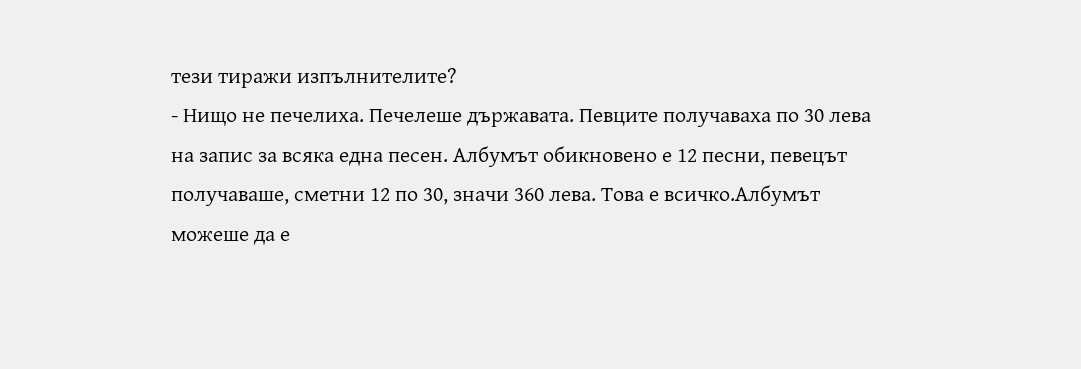тези тиражи изпълнителите?
- Нищо не печелиха. Печелеше държавата. Певците получаваха по 30 лева на запис за всяка една песен. Албумът обикновено е 12 песни, певецът получаваше, сметни 12 по 30, значи 360 лева. Това е всичко.Албумът можеше да е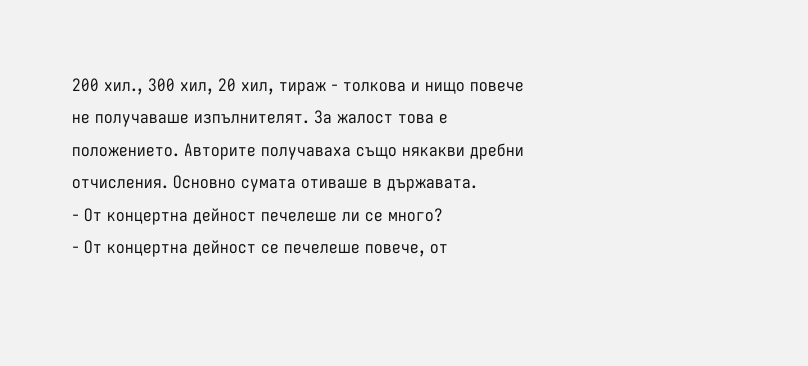200 хил., 300 хил, 20 хил, тираж - толкова и нищо повече не получаваше изпълнителят. За жалост това е положението. Авторите получаваха също някакви дребни отчисления. Основно сумата отиваше в държавата.
- От концертна дейност печелеше ли се много?
- От концертна дейност се печелеше повече, от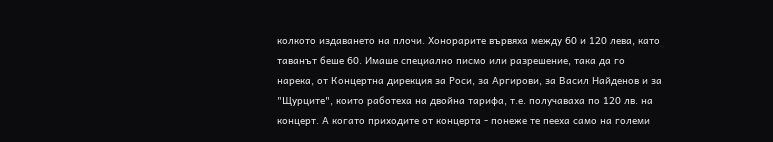колкото издаването на плочи. Хонорарите вървяха между 60 и 120 лева, като таванът беше 60. Имаше специално писмо или разрешение, така да го нарека, от Концертна дирекция за Роси, за Аргирови, за Васил Найденов и за "Щурците", които работеха на двойна тарифа, т.е. получаваха по 120 лв. на концерт. А когато приходите от концерта - понеже те пееха само на големи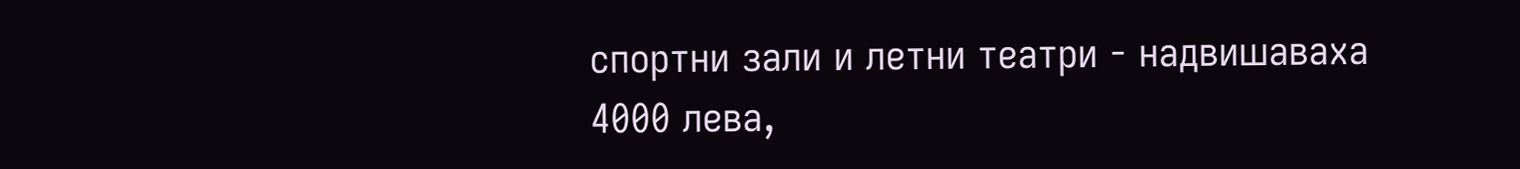спортни зали и летни театри - надвишаваха 4000 лева,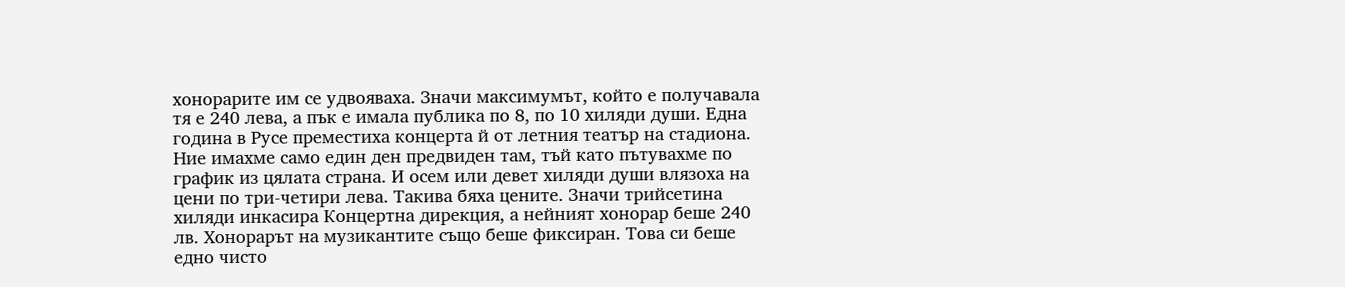хонорарите им се удвояваха. Значи максимумът, който е получавала тя е 240 лева, а пък е имала публика по 8, по 10 хиляди души. Една година в Русе преместиха концерта й от летния театър на стадиона. Ние имахме само един ден предвиден там, тъй като пътувахме по график из цялата страна. И осем или девет хиляди души влязоха на цени по три-четири лева. Такива бяха цените. Значи трийсетина хиляди инкасира Концертна дирекция, а нейният хонорар беше 240 лв. Хонорарът на музикантите също беше фиксиран. Това си беше едно чисто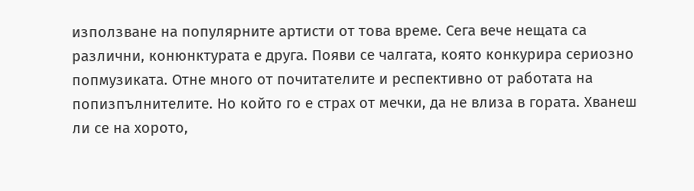използване на популярните артисти от това време. Сега вече нещата са различни, конюнктурата е друга. Появи се чалгата, която конкурира сериозно попмузиката. Отне много от почитателите и респективно от работата на попизпълнителите. Но който го е страх от мечки, да не влиза в гората. Хванеш ли се на хорото,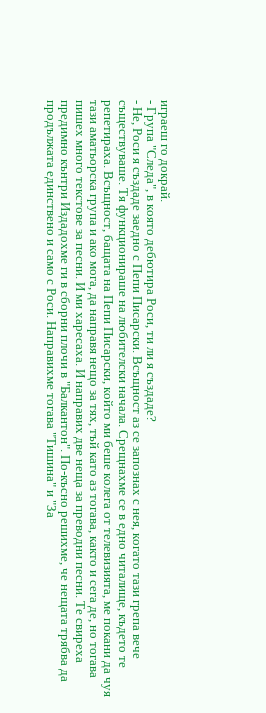играеш го докрай.
- Група "Следа", в която дебютира Роси, ти ли я създаде?
- Не, Роси я създаде заедно с Пепи Писарски. Всъщност аз се запознах с нея, когато тази грепа вече съществуваше. Тя функционираше на любителски начала. Срещнахме се в едно читалище, където те репетираха. Всъщност, бащата на Пепи Писарски, който ми беше колега от телевизията, ме покани да чуя тази аматьорска група и ако мога, да направя нещо за тях, тъй като аз тогава, както и сега де, но тогава пишех много текстове за песни. И ми харесаха. И направих две неща за преводни песни. Те свиреха предимно кънтри Издадохме ги в сборни плочи в "Балкантон". По-късно решихме, че нещата трябва да продължата единствено и само с Роси. Направихме тогава "Тишина" и "За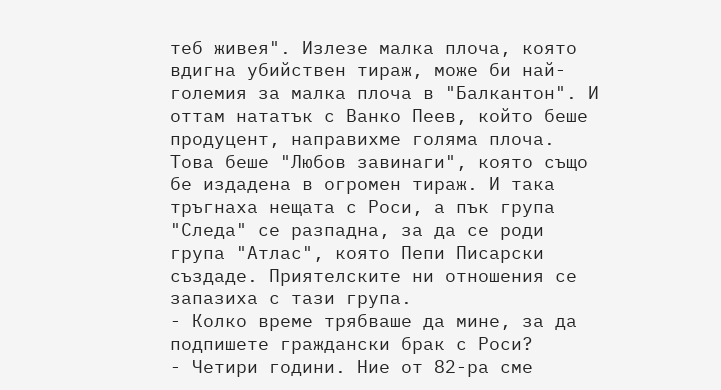теб живея". Излезе малка плоча, която вдигна убийствен тираж, може би най-големия за малка плоча в "Балкантон". И оттам нататък с Ванко Пеев, който беше продуцент, направихме голяма плоча. Това беше "Любов завинаги", която също бе издадена в огромен тираж. И така тръгнаха нещата с Роси, а пък група "Следа" се разпадна, за да се роди група "Атлас", която Пепи Писарски създаде. Приятелските ни отношения се запазиха с тази група.
- Колко време трябваше да мине, за да подпишете граждански брак с Роси?
- Четири години. Ние от 82-ра сме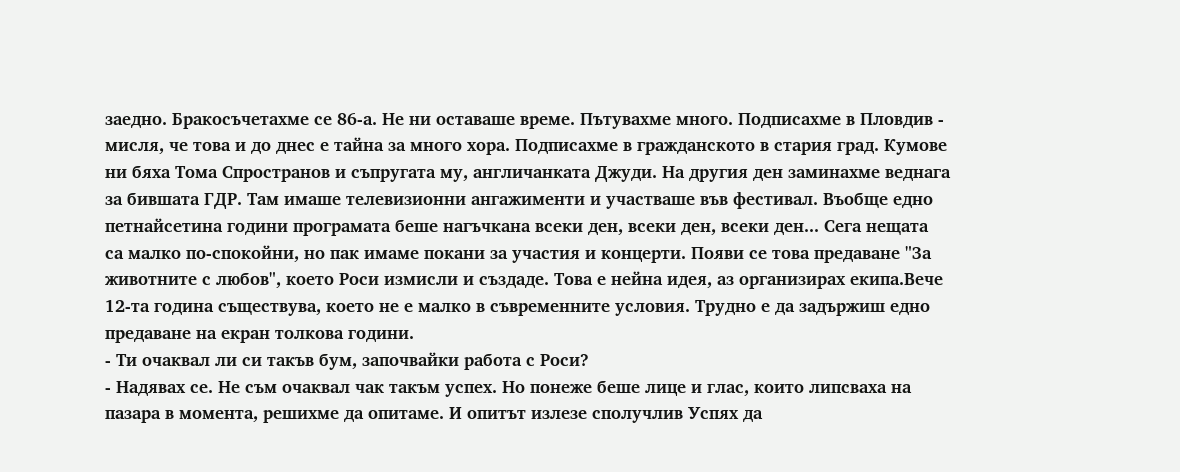заедно. Бракосъчетахме се 86-а. Не ни оставаше време. Пътувахме много. Подписахме в Пловдив - мисля, че това и до днес е тайна за много хора. Подписахме в гражданското в стария град. Кумове ни бяха Тома Спространов и съпругата му, англичанката Джуди. На другия ден заминахме веднага за бившата ГДР. Там имаше телевизионни ангажименти и участваше във фестивал. Въобще едно петнайсетина години програмата беше нагъчкана всеки ден, всеки ден, всеки ден... Сега нещата са малко по-спокойни, но пак имаме покани за участия и концерти. Появи се това предаване "За животните с любов", което Роси измисли и създаде. Това е нейна идея, аз организирах екипа.Вече 12-та година съществува, което не е малко в съвременните условия. Трудно е да задържиш едно предаване на екран толкова години.
- Ти очаквал ли си такъв бум, започвайки работа с Роси?
- Надявах се. Не съм очаквал чак такъм успех. Но понеже беше лице и глас, които липсваха на пазара в момента, решихме да опитаме. И опитът излезе сполучлив Успях да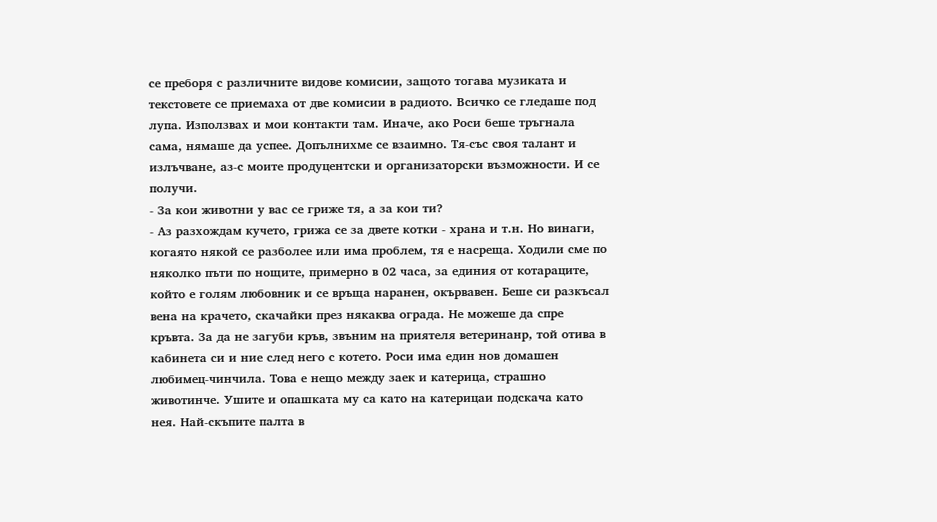се преборя с различните видове комисии, защото тогава музиката и текстовете се приемаха от две комисии в радиото. Всичко се гледаше под лупа. Използвах и мои контакти там. Иначе, ако Роси беше тръгнала сама, нямаше да успее. Допълнихме се взаимно. Тя-със своя талант и излъчване, аз-с моите продуцентски и организаторски възможности. И се получи.
- За кои животни у вас се гриже тя, а за кои ти?
- Аз разхождам кучето, грижа се за двете котки - храна и т.н. Но винаги, когаято някой се разболее или има проблем, тя е насреща. Ходили сме по няколко пъти по нощите, примерно в 02 часа, за единия от котараците, който е голям любовник и се връща наранен, окървавен. Беше си разкъсал вена на крачето, скачайки през някаква ограда. Не можеше да спре кръвта. За да не загуби кръв, звъним на приятеля ветеринанр, той отива в кабинета си и ние след него с котето. Роси има един нов домашен любимец-чинчила. Това е нещо между заек и катерица, страшно животинче. Ушите и опашката му са като на катерицаи подскача като нея. Най-скъпите палта в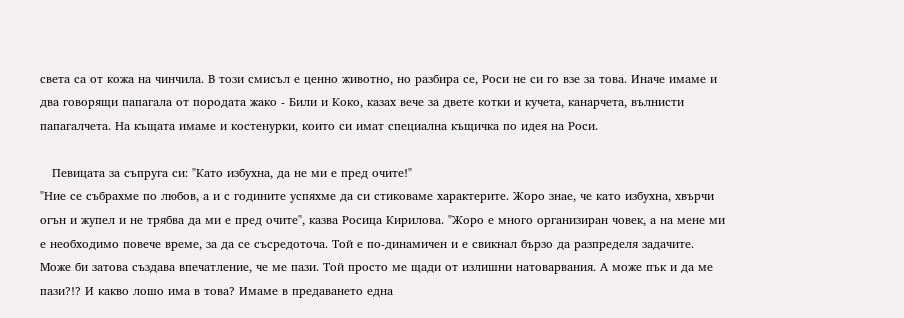света са от кожа на чинчила. В този смисъл е ценно животно, но разбира се, Роси не си го взе за това. Иначе имаме и два говорящи папагала от породата жако - Били и Коко, казах вече за двете котки и кучета, канарчета, вълнисти папагалчета. На къщата имаме и костенурки, които си имат специална къщичка по идея на Роси.

   Певицата за съпруга си: "Като избухна, да не ми е пред очите!"
"Ние се събрахме по любов, а и с годините успяхме да си стиковаме характерите. Жоро знае, че като избухна, хвърчи огън и жупел и не трябва да ми е пред очите", казва Росица Кирилова. "Жоро е много организиран човек, а на мене ми е необходимо повече време, за да се съсредоточа. Той е по-динамичен и е свикнал бързо да разпределя задачите. Може би затова създава впечатление, че ме пази. Той просто ме щади от излишни натоварвания. А може пък и да ме пази?!? И какво лошо има в това? Имаме в предаването една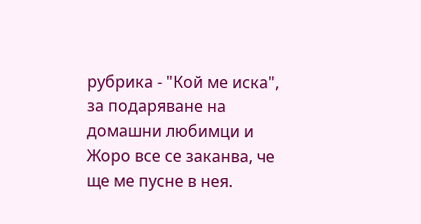рубрика - "Кой ме иска", за подаряване на домашни любимци и Жоро все се заканва, че ще ме пусне в нея.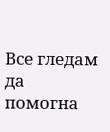Все гледам да помогна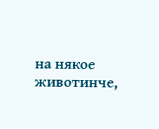на някое животинче,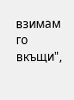взимам го вкъщи",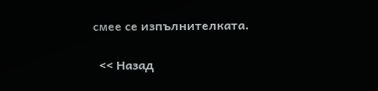смее се изпълнителката.


  << Назад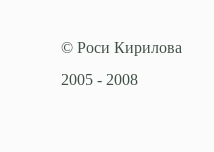© Роси Кирилова 2005 - 2008